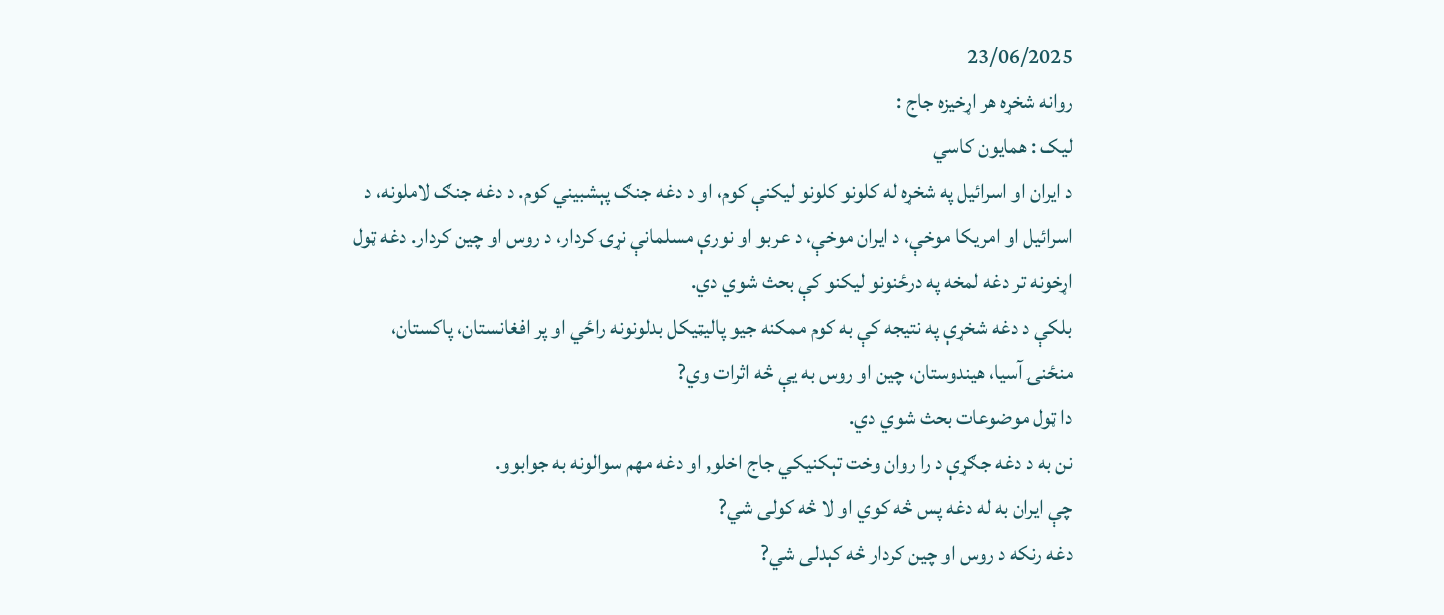23/06/2025
روانه شخړه هر اړخیزه جاج :
ليک : همايون کاسي
د ايران او اسرائیل په شخړه له کلونو کلونو ليکنې کوم، او د دغه جنګ پېشبيني کوم. د دغه جنګ لاملونه، د اسرائیل او امریکا موخې، د ايران موخې، د عربو او نورې مسلمانې نړۍ کردار، د روس او چين کردار. دغه ټول اړخونه تر دغه لمخه په درځنونو ليکنو کې بحث شوي دي.
بلکې د دغه شخړې په نتیجه کې به کوم ممکنه جيو پاليټيکل بدلونونه راځي او پر افغانستان، پاکستان، منځنۍ آسیا، هيندوستان، چين او روس به يې څه اثرات وي?
دا ټول موضوعات بحث شوي دي.
نن به د دغه جګړې د را روان وخت تېکنيکي جاج اخلو, او دغه مهم سوالونه به جوابوو.
چې ايران به له دغه پس څه کوي او لا څه کولى شي?
دغه رنکه د روس او چين کردار څه کېدلى شي?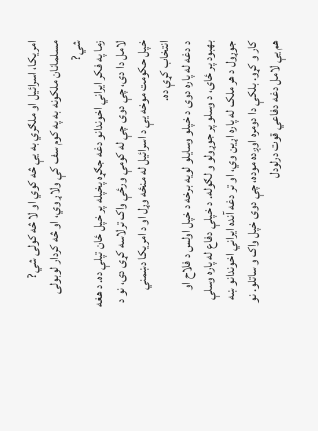امريکا، اسرائیل او ملګري به يې څه کوي او لا څه کولى شي?
مسلمانان ملکونه به په کوم سف کې ولاړ وي، او څه کردار لوبولى شي?
زما په فکر ايراني اخوندانو دغه جګړه پخپله پر خپل ځان تپلې ده. د هغه لامل دا دى، چې دوى چې له کومې ورځې واک ترلاسه کړى دى، نو د خپل حکومت موخه يې د اسرائیل له منځه وړل او د امریکا دښمني انتخاب کړې ده.
د دغه له پاره دوى د خپلو وسايلو لويه برخه د خپل اولس د فلاح او بهبود پر ځاى، د وسلو پر جوړولو و لګوله. د خپلې دفاع له پاره وسلې جوړول د هر ملک له پاره اړين وي، او تر دغه آنده ايراني اخوندانو ښه کار و کړو. بلکې دا دومره اوږده موده، چې دوى خپل واک و ساتلو. نو هم يې لامل دغه دفاعي قوت درلودل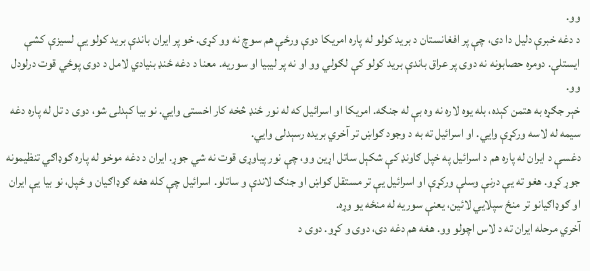وو.
د دغه خبرې دليل دا دى، چې پر افغانستان د بريد کولو له پاره امریکا دوې ورځې هم سوچ نه وو کړى. خو پر ايران باندې بريد کولو يې لسيزې کشې ايستلې. دومره حصابونه نه دوى پر عراق باندې بريد کولو کې لګولي وو او نه پر ليبيا او سوريه. معنا د دغه ځنډ بنيادي لامل د دوى پوځي قوت درلودل وو.
خېر جګړه به هتمن کېده، بله يوه لاره نه وه بې له جنګه. امریکا او اسرائیل که له نور ځنډ څخه کار اخستى وايي. نو بيا کېدلى شو، دوى د تل له پاره دغه سيمه له لاسه ورکړې وايي. او اسرائیل ته به د وجود ګواښ تر آخري بريده رسېدلى وايي.
دغسې د ايران له پاره هم د اسرائیل په خپل ګاونډ کې شکېل ساتل اړين وو، چې نور پياوړى قوت نه شي جوړ. ايران د دغه موخو له پاره ګوډاګي تنظيمونه جوړ کړو. هغو ته يې درنې وسلې ورکړې او اسرائیل يې تر مستقل ګواښ او جنګ لاندې و ساتلو. اسرائیل چې کله هغه ګوډاګیان و ځپل، نو بيا يې ايران او ګوډاګیانو تر منځ سپلايي لائين، يعنې سوريه له منځه يو وړه.
آخري مرحله ايران ته د لاس اچولو وو. هغه هم دغه دى، دوى و کړو. دوى د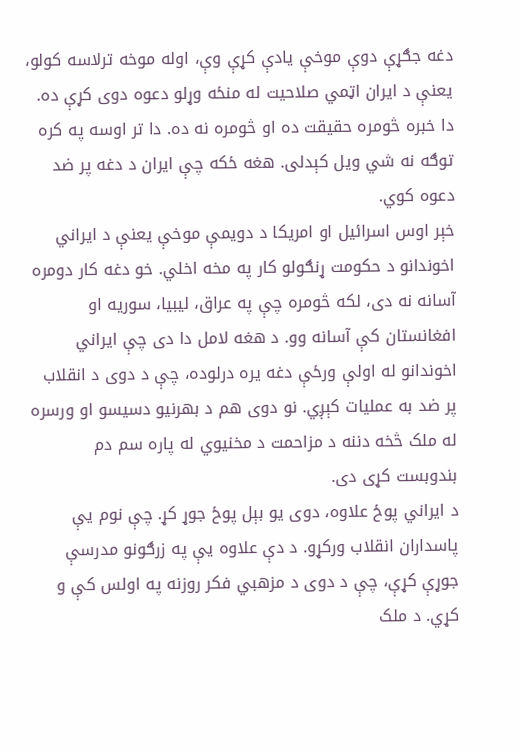دغه جګړې دوې موخې يادې کړې وې، اوله موخه ترلاسه کولو، يعنې د ايران اټمي صلاحیت له منځه وړلو دعوه دوى کړې ده. دا خبره څومره حقیقت ده او څومره نه ده. دا تر اوسه په کره توګه نه شي ويل کېدلى. هغه ځکه چې ايران د دغه پر ضد دعوه کوي.
خېر اوس اسرائیل او امریکا د دويمې موخې يعنې د ايراني اخوندانو د حکومت ړنګولو کار په مخه اخلي. خو دغه کار دومره آسانه نه دى، لکه څومره چې په عراق، ليبيا، سوريه او افغانستان کې آسانه وو. د هغه لامل دا دى چې ايراني اخوندانو له اولې ورځې دغه يره درلوده، چې د دوى د انقلاب پر ضد به عمليات کېږي. نو دوى هم د بهرنيو دسيسو او ورسره له ملک څخه دننه د مزاحمت د مخنيوي له پاره سم دم بندوبست کړى دى.
د ايراني پوځ علاوه، دوى يو بېل پوځ جوړ کړ. چې نوم يې پاسداران انقلاب ورکړو. د دې علاوه يې په زرګونو مدرسې جوړې کړې، چې د دوى د مزهبي فکر روزنه په اولس کې و کړي. د ملک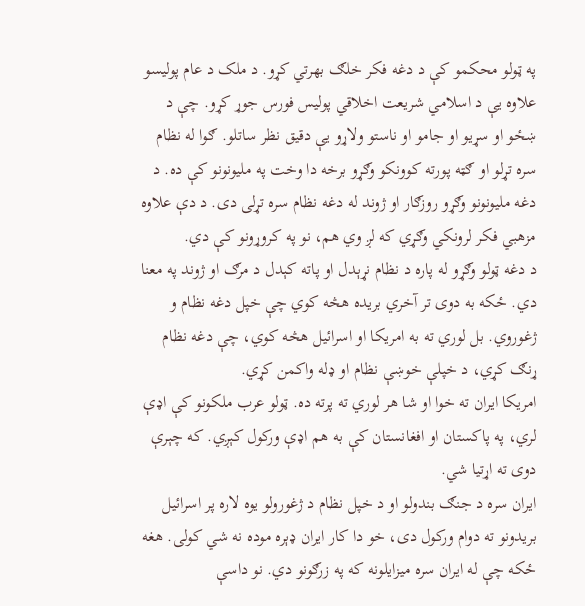په ټولو محکمو کې د دغه فکر خلګ بهرتي کړو. د ملک د عام پولیسو علاوه يې د اسلامي شريعت اخلاقي پولیس فورس جوړ کړو. چې د ښځو او سړيو او جامو او ناستو ولاړو يې دقيق نظر ساتلو. ګوا له نظام سره تړلو او ګټه پورته کوونکو وګړو برخه دا وخت په مليونونو کې ده. د دغه مليونونو وګړو روزګار او ژوند له دغه نظام سره تړلى دى. د دې علاوه مزهبي فکر لرونکي وګړي که لږ وي هم، نو په کروړونو کې دي.
د دغه ټولو وګړو له پاره د نظام نړېدل او پاته کېدل د مرګ او ژوند په معنا دي. ځکه به دوى تر آخري بريده هڅه کوي چې خپل دغه نظام و ژغوروي. بل لوري ته به امریکا او اسرائیل هڅه کوي، چې دغه نظام ړنګ کړي، د خپلې خوښې نظام او ډله واکمن کړي.
امريکا ايران ته خوا او شا هر لوري ته پرته ده. ټولو عرب ملکونو کې اډې لري، په پاکستان او افغانستان کې به هم اډې ورکول کېږي. که چېرې دوى ته اړتیا شي.
ايران سره د جنګ بندولو او د خپل نظام د ژغورولو يوه لاره پر اسرائیل بريدونو ته دوام ورکول دى، خو دا کار ايران ډېره موده نه شي کولى. هغه ځکه چې له ايران سره ميزايلونه که په زرګونو دي. نو داسې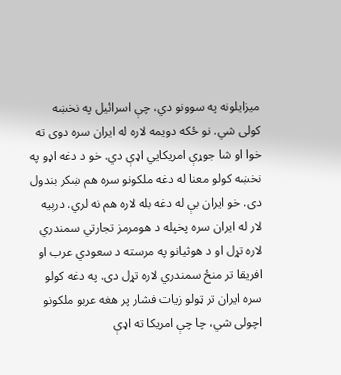ميزايلونه په سوونو دي، چې اسرائیل په نخښه کولى شي. نو ځکه دويمه لاره له ايران سره دوى ته خوا او شا جوړې امريکايي اډې دي. خو د دغه اډو په نخښه کولو معنا له دغه ملکونو سره هم ښکر بندول دى. خو ايران بې له دغه بله لاره هم نه لري. درېيه لار له ايران سره پخپله د هومرمز تجارتي سمندري لاره تړل او د هوثيانو په مرسته د سعودي عرب او افريقا تر منځ سمندري لاره تړل دى. په دغه کولو سره ايران تر ټولو زیات فشار پر هغه عربو ملکونو اچولى شي، چا چې امریکا ته اډې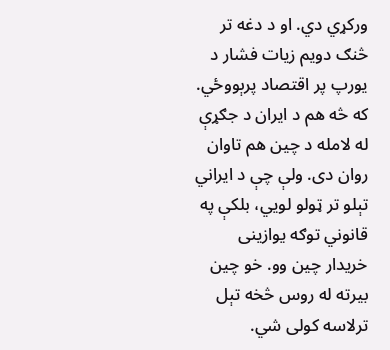ورکړي دي. او د دغه تر څنګ دويم زيات فشار د يورپ پر اقتصاد پرېووځي. که څه هم د ايران د جګړې له لامله د چين هم تاوان روان دى. ولې چې د ايراني تېلو تر ټولو لويي، بلکې په قانوني توګه يوازينى خریدار چين وو. خو چين بيرته له روس څخه تېل ترلاسه کولى شي.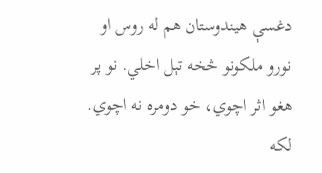دغسې هيندوستان هم له روس او نورو ملکونو څخه تېل اخلي. نو پر هغو اثر اچوي، خو دومره نه اچوي. لکه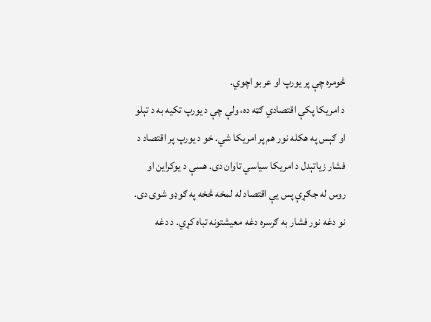څومره چې پر يورپ او عربو اچوي.
د امریکا پکې اقتصادي ګټه ده، ولې چې د يورپ تکيه به د تېلو او ګېس په هکله نور هم پر امریکا شي. خو د يورپ پر اقتصاد د فشار زياتېدل د امریکا سياسي تاوان دى. هسې د يوکراين او روس له جګړې پس يې اقتصاد له لمخه څخه په ګوډو شوى دى. نو دغه نور فشار به ګرسره دغه معيشتونه تباه کړي. د دغه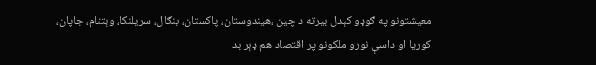معيشتونو په ګوډو کېدل بيرته د چين ،هيندوستان، پاکستان، بنګال، سريلنکا، وېتنام، جاپان، کوريا او داسې نورو ملکونو پر اقتصاد هم ډېر بد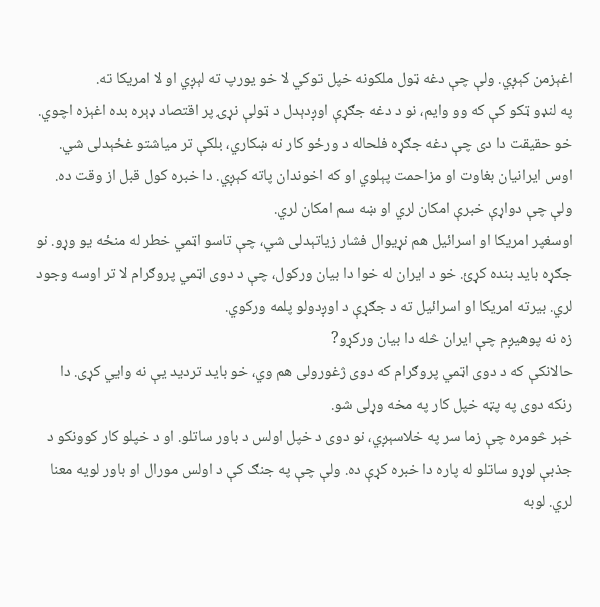اغېزمن کېږي. ولې چې دغه ټول ملکونه خپل توکي لا خو يورپ ته لېږي او لا امریکا ته.
په لنډو ټکو کې که وو وايم، نو د دغه جګړې اوږدېدل د ټولې نړۍ پر اقتصاد ډېره بده اغېزه اچوي. خو حقیقت دا دى چې دغه جګړه فلحاله د ورځو کار نه ښکاري، بلکې تر مياشتو غځېدلى شي. اوس ايرانيان بغاوت او مزاحمت پېلوي او که اخوندان پاته کېږي. دا خبره کول قبل از وقت ده. ولې چې دواړې خبرې امکان لري او ښه سم امکان لري.
اوسغپر امریکا او اسرائیل هم نړيوال فشار زياتېدلى شي، چې تاسو اټمي خطر له منځه يو وړو. نو جګړه بايد بنده کړئ. خو د ايران له خوا دا بيان ورکول، چې د دوى اټمي پروګرام لا تر اوسه وجود لري. بيرته امریکا او اسرائیل ته د جګړې د اوږدولو پلمه ورکوي.
زه نه پوهیږم چې ايران څله دا بيان ورکړو?
حالانکې که د دوى اټمي پروګرام که دوى ژغورولى هم وي، خو بايد ترديد يې نه وايي کړى. دا رنکه دوى په پټه خپل کار په مخه وړلى شو.
خېر څومره چې زما سر په خلاسېږي، نو دوى د خپل اولس د باور ساتلو. او د خپلو کار کوونکو د جذبې لوړو ساتلو له پاره دا خبره کړې ده. ولې چې په جنګ کې د اولس مورال او باور لويه معنا لري. لوبه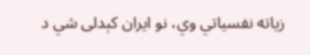زياته نفسياتي وي، نو ايران کېدلى شي د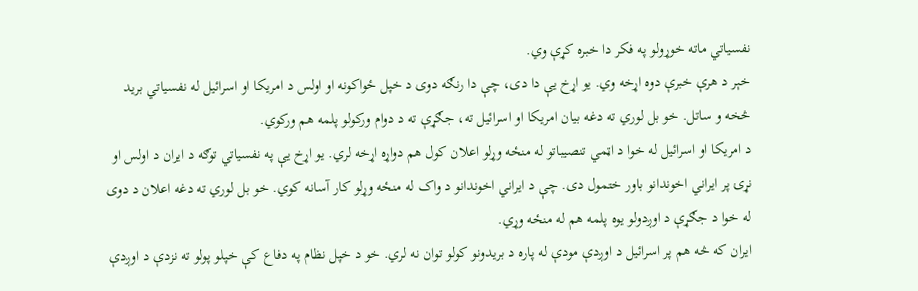نفسياتي ماته خوړولو په فکر دا خبره کړې وي.
خېر د هرې خبرې دوه اړخه وي. يو اړخ يې دا دى، چې دا رنګه دوى د خپل ځواکونه او اولس د امریکا او اسرائیل له نفسياتي بريد څخه و ساتل. خو بل لوري ته دغه بيان امریکا او اسرائیل ته، جګړې ته د دوام ورکولو پلمه هم ورکوي.
د امریکا او اسرائیل له خوا د اټمي تنصیباتو له منځه وړلو اعلان کول هم دواړه اړخه لري. يو اړخ يې په نفسياتي توګه د ايران د اولس او نړۍ پر ايراني اخوندانو باور ختمول دى. چې د ايراني اخوندانو د واک له منځه وړلو کار آسانه کوي. خو بل لوري ته دغه اعلان د دوى له خوا د جګړې د اوږدولو يوه پلمه هم له منځه وړي.
ايران که څه هم پر اسرائیل د اوږدې مودې له پاره د بريدونو کولو توان نه لري. خو د خپل نظام په دفاع کې خپلو پولو ته نزدې د اوږدې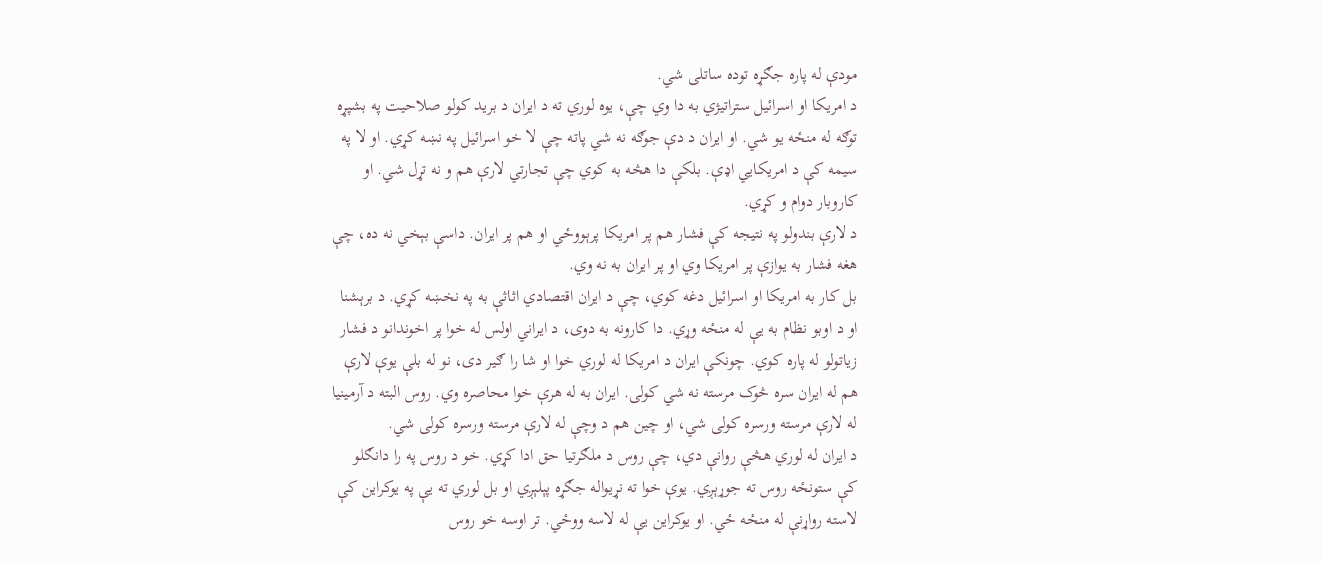مودې له پاره جګړه توده ساتلى شي.
د امریکا او اسرائیل ستراتيژي به دا وي چې، يوه لوري ته د ايران د بريد کولو صلاحیت په بشپړه توګه له منځه يو شي. او ايران د دې جوګه نه شي پاته چې لا خو اسرائیل په نښه کړي. او لا په سيمه کې د امریکايي اډې. بلکې دا هڅه به کوي چې تجارتي لارې هم و نه تړل شي. او کاروبار دوام و کړي.
د لارې بندولو په نتیجه کې فشار هم پر امریکا پرېووځي او هم پر ايران. داسې بېخي نه ده، چې هغه فشار به يوازې پر امریکا وي او پر ايران به نه وي.
بل کار به امریکا او اسرائیل دغه کوي، چې د ايران اقتصادي اثاثې به په نخښه کړي. د برېشنا او د اوبو نظام به يې له منځه وړي. دا کارونه به دوى، د ايراني اولس له خوا پر اخوندانو د فشار زياتولو له پاره کوي. چونکې ايران د امریکا له لوري خوا او شا را ګير دى، نو له بلې يوې لارې هم له ايران سره څوک مرسته نه شي کولى. ايران به له هرې خوا محاصره وي. روس البته د آرمينيا له لارې مرسته ورسره کولى شي، او چين هم د وچې له لارې مرسته ورسره کولى شي.
د ايران له لوري هڅې روانې دي، چې روس د ملګرتيا حق ادا کړي. خو د روس په را دانګلو کې ستونځه روس ته جوړېږي. يوې خوا ته نړيواله جګړه پېلېږي او بل لوري ته يې په يوکراين کې لاسته رواړنې له منځه ځي. او يوکراين يې له لاسه ووځي. تر اوسه خو روس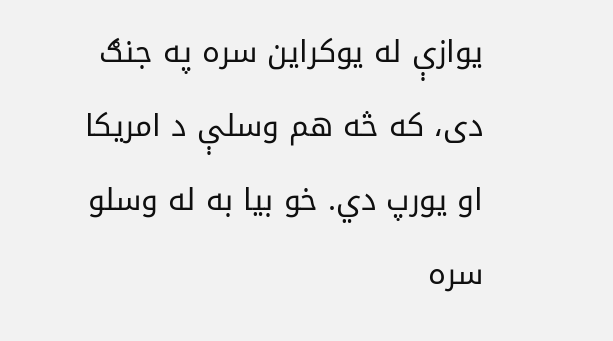يوازې له يوکراين سره په جنګ دى، که څه هم وسلې د امریکا او يورپ دي. خو بيا به له وسلو سره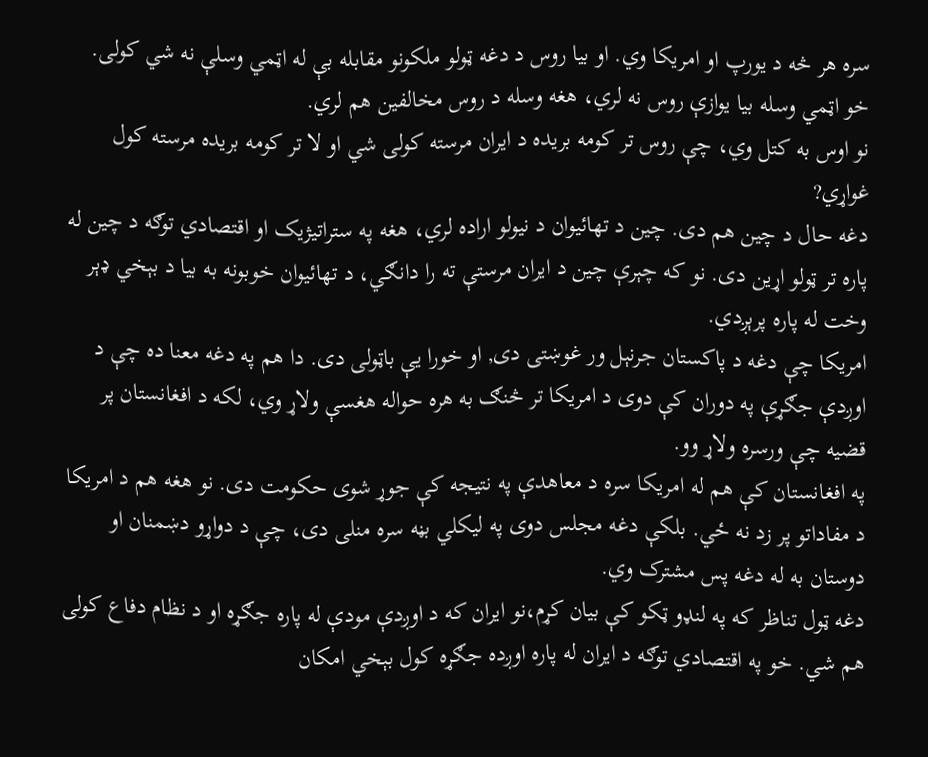سره هر څه د يورپ او امریکا وي. او بيا روس د دغه ټولو ملکونو مقابله بې له اټمي وسلې نه شي کولى. خو اټمي وسله بيا يوازې روس نه لري، هغه وسله د روس مخالفین هم لري.
نو اوس به کتل وي، چې روس تر کومه بريده د ايران مرسته کولى شي او لا تر کومه بريده مرسته کول غواړي?
دغه حال د چين هم دى. چين د تهائيوان د نيولو اراده لري، هغه په ستراتيژيک او اقتصادي توګه د چين له پاره تر ټولو اړين دى. نو که چېرې چين د ايران مرستې ته را دانګي، د تهائيوان خوبونه به بيا د بېخي ډېر وخت له پاره پرېږدي.
امريکا چې دغه د پاکستان جرنېل ور غوښتى دى, او خورا يې باټولى دى. دا هم په دغه معنا ده چې د اوږدې جګړې په دوران کې دوى د امریکا تر څنګ به هره حواله هغسې ولاړ وي، لکه د افغانستان پر قضيه چې ورسره ولاړ وو.
په افغانستان کې هم له امریکا سره د معاهدې په نتیجه کې جوړ شوى حکومت دى. نو هغه هم د امریکا د مفاداتو پر زد نه ځي. بلکې دغه مجلس دوى په ليکلي بڼه سره منلى دى، چې د دواړو دښمنان او دوستان به له دغه پس مشترک وي.
دغه ټول تناظر که په لنډو ټکو کې بيان کړم،نو ايران که د اوږدې مودې له پاره جګړه او د نظام دفاع کولى هم شي. خو په اقتصادي توګه د ايران له پاره اوږده جګړه کول بېخي امکان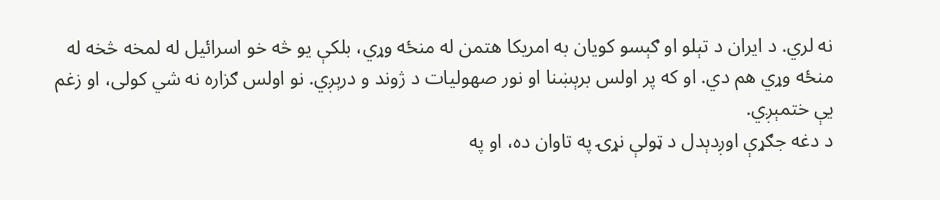نه لري. د ايران د تېلو او ګېسو کويان به امریکا هتمن له منځه وړي، بلکې يو څه خو اسرائیل له لمخه څخه له منځه وړي هم دي. او که پر اولس برېښنا او نور صهوليات د ژوند و درېږي. نو اولس ګزاره نه شي کولى، او زغم يې ختمېږي.
د دغه جګړې اوږدېدل د ټولې نړۍ په تاوان ده، او په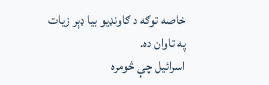خاصه توګه د ګاونډيو بيا ډېر زيات په تاوان ده.
اسرائیل چې څومره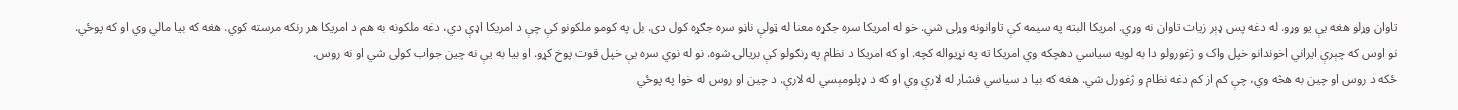تاوان وړلو هغه يې يو وړو. له دغه پس ډېر زيات تاوان نه وړي. امریکا البته په سيمه کې تاوانونه وړلى شي. خو له امریکا سره جګړه معنا له ټولې ناڼو سره جګړه کول دى. بل په کومو ملکونو کې چې د امریکا اډې دي، دغه ملکونه به هم د امریکا هر رنکه مرسته کوي. هغه که بيا مالي وي او که پوځي.
نو اوس که چېرې ايراني اخوندانو خپل واک و ژغورولو دا به لويه سياسي دهچکه وي امریکا ته په نړيواله کچه. او که امریکا د نظام په ړنګولو کې بريالۍ شوه. نو له نوي سره يې خپل قوت پوخ کړو. او بيا به يې نه چين جواب کولى شي او نه روس.
ځکه د روس او چين به هڅه وي، چې کم از کم دغه نظام و ژغورل شي. هغه که بيا د سياسي فشار له لارې وي او که د ډپلومېسي له لارې. د چين او روس له خوا په پوځي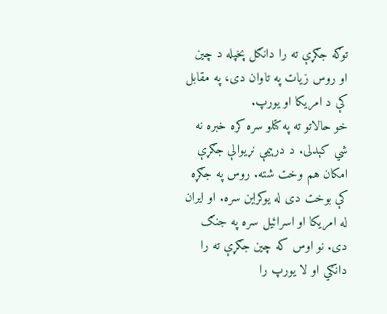توګه جګړې ته را دانګل پخپله د چين او روس زيات په تاوان دى، په مقابل کې د امریکا او يورپ.
خو حالاتو ته په کتلو سره کره خبره نه شي کېدلى. د درېيمې نړيوالې جګړې امکان هم وخت شته. روس په جګړه کې بوخت دى له يوکراين سره. او ايران له امریکا او اسرائیل سره په جنګ دى. نو اوس که چين جګړې ته را دانګي او لا يورپ را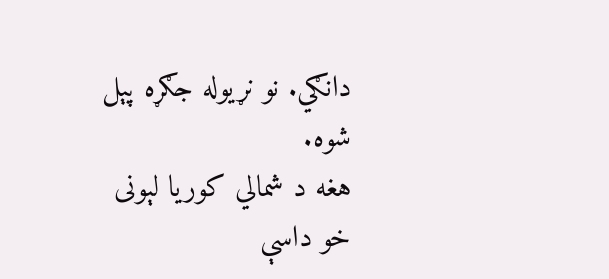دانګي. نو نړيوله جګړه پېل شوه.
هغه د شمالي کوريا لېونى خو داسې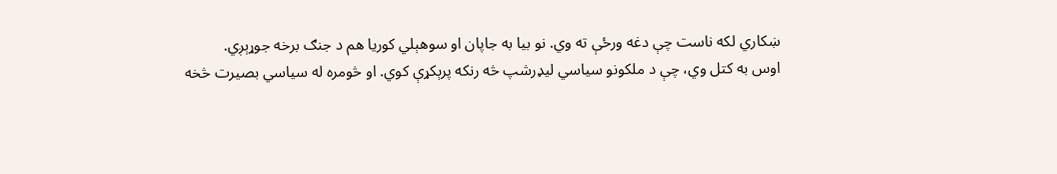ښکاري لکه ناست چې دغه ورځې ته وي. نو بيا به جاپان او سوهېلي کوريا هم د جنګ برخه جوړېږي.
اوس به کتل وي، چې د ملکونو سياسي ليډرشپ څه رنکه پرېکړې کوي. او څومره له سياسي بصيرت څخه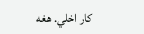کار اخلي. هغه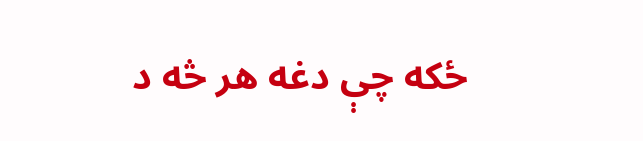ځکه چې دغه هر څه د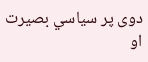دوى پر سياسي بصيرت او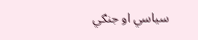سياسي او جنګي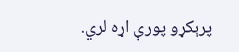پرېکړو پورې اړه لري.